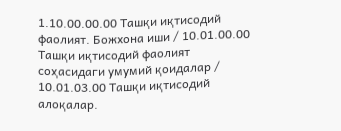1.10.00.00.00 Ташқи иқтисодий фаолият. Божхона иши / 10.01.00.00 Ташқи иқтисодий фаолият соҳасидаги умумий қоидалар / 10.01.03.00 Ташқи иқтисодий алоқалар.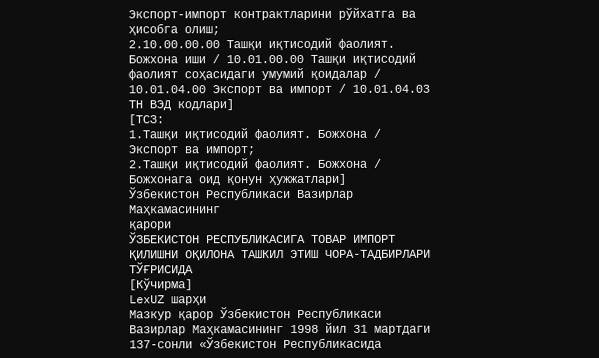Экспорт-импорт контрактларини рўйхатга ва ҳисобга олиш;
2.10.00.00.00 Ташқи иқтисодий фаолият. Божхона иши / 10.01.00.00 Ташқи иқтисодий фаолият соҳасидаги умумий қоидалар / 10.01.04.00 Экспорт ва импорт / 10.01.04.03 ТН ВЭД кодлари]
[ТСЗ:
1.Ташқи иқтисодий фаолият. Божхона / Экспорт ва импорт;
2.Ташқи иқтисодий фаолият. Божхона / Божхонага оид қонун ҳужжатлари]
Ўзбекистон Республикаси Вазирлар Маҳкамасининг
қарори
ЎЗБЕКИСТОН РЕСПУБЛИКАСИГА ТОВАР ИМПОРТ ҚИЛИШНИ ОҚИЛОНА ТАШКИЛ ЭТИШ ЧОРА-ТАДБИРЛАРИ ТЎҒРИСИДА
[Кўчирма]
LexUZ шарҳи
Мазкур қарор Ўзбекистон Республикаси Вазирлар Маҳкамасининг 1998 йил 31 мартдаги 137-сонли «Ўзбекистон Республикасида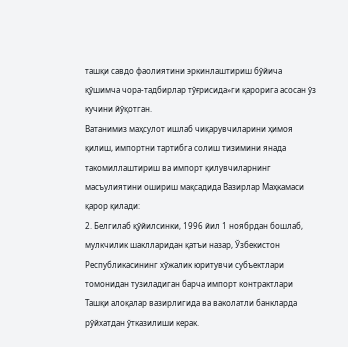ташқи савдо фаолиятини эркинлаштириш бўйича қўшимча чора-тадбирлар тўғрисида»ги қарорига асосан ўз кучини йўқотган.
Ватанимиз маҳсулот ишлаб чиқарувчиларини ҳимоя қилиш, импортни тартибга солиш тизимини янада такомиллаштириш ва импорт қилувчиларнинг масъулиятини ошириш мақсадида Вазирлар Маҳкамаси қарор қилади:
2. Белгилаб қўйилсинки, 1996 йил 1 ноябрдан бошлаб, мулкчилик шаклларидан қатъи назар, Ўзбекистон Республикасининг хўжалик юритувчи субъектлари томонидан тузиладиган барча импорт контрактлари Ташқи алоқалар вазирлигида ва ваколатли банкларда рўйхатдан ўтказилиши керак.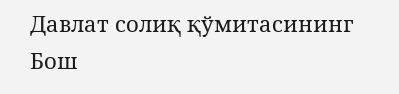Давлат солиқ қўмитасининг Бош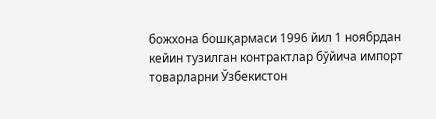божхона бошқармаси 1996 йил 1 ноябрдан кейин тузилган контрактлар бўйича импорт товарларни Ўзбекистон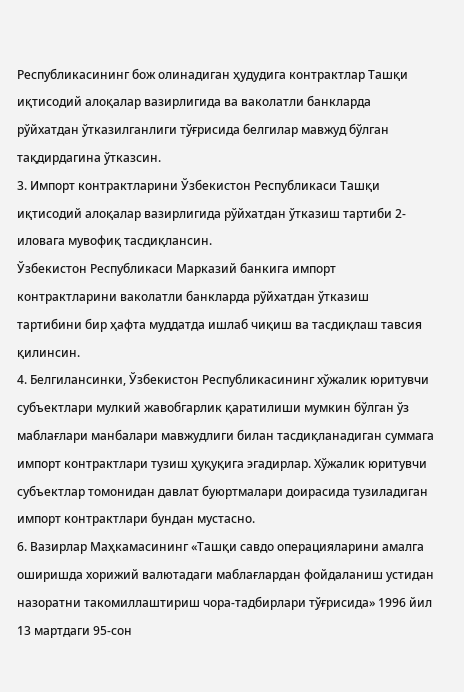Республикасининг бож олинадиган ҳудудига контрактлар Ташқи иқтисодий алоқалар вазирлигида ва ваколатли банкларда рўйхатдан ўтказилганлиги тўғрисида белгилар мавжуд бўлган тақдирдагина ўтказсин.
3. Импорт контрактларини Ўзбекистон Республикаси Ташқи иқтисодий алоқалар вазирлигида рўйхатдан ўтказиш тартиби 2-иловага мувофиқ тасдиқлансин.
Ўзбекистон Республикаси Марказий банкига импорт контрактларини ваколатли банкларда рўйхатдан ўтказиш тартибини бир ҳафта муддатда ишлаб чиқиш ва тасдиқлаш тавсия қилинсин.
4. Белгилансинки, Ўзбекистон Республикасининг хўжалик юритувчи субъектлари мулкий жавобгарлик қаратилиши мумкин бўлган ўз маблағлари манбалари мавжудлиги билан тасдиқланадиган суммага импорт контрактлари тузиш ҳуқуқига эгадирлар. Хўжалик юритувчи субъектлар томонидан давлат буюртмалари доирасида тузиладиган импорт контрактлари бундан мустасно.
6. Вазирлар Маҳкамасининг «Ташқи савдо операцияларини амалга оширишда хорижий валютадаги маблағлардан фойдаланиш устидан назоратни такомиллаштириш чора-тадбирлари тўғрисида» 1996 йил 13 мартдаги 95-сон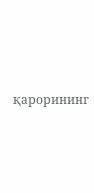қарорининг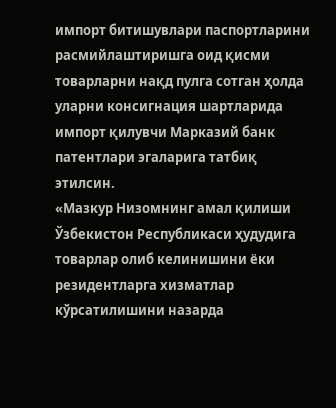импорт битишувлари паспортларини расмийлаштиришга оид қисми товарларни нақд пулга сотган ҳолда уларни консигнация шартларида импорт қилувчи Марказий банк патентлари эгаларига татбиқ этилсин.
«Мазкур Низомнинг амал қилиши Ўзбекистон Республикаси ҳудудига товарлар олиб келинишини ёки резидентларга хизматлар кўрсатилишини назарда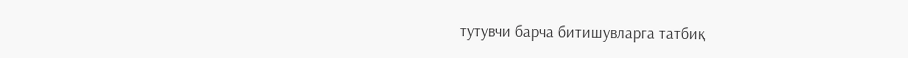тутувчи барча битишувларга татбиқ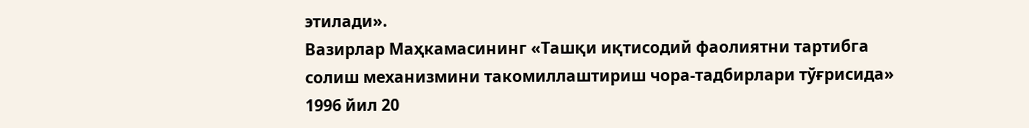этилади».
Вазирлар Маҳкамасининг «Ташқи иқтисодий фаолиятни тартибга солиш механизмини такомиллаштириш чора-тадбирлари тўғрисида» 1996 йил 20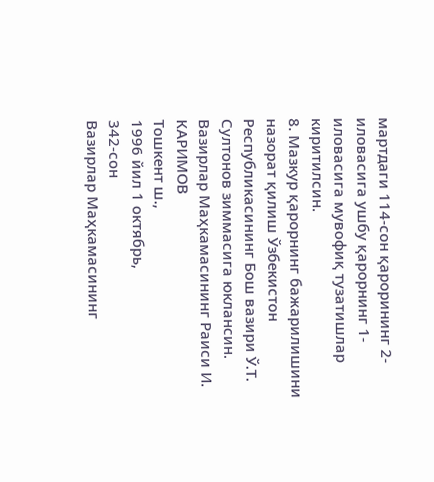мартдаги 114-сон қарорининг 2-иловасига ушбу қарорнинг 1-иловасига мувофиқ тузатишлар киритилсин.
8. Мазкур қарорнинг бажарилишини назорат қилиш Ўзбекистон Республикасининг Бош вазири Ў.Т. Султонов зиммасига юклансин.
Вазирлар Маҳкамасининг Раиси И. КАРИМОВ
Тошкент ш.,
1996 йил 1 октябрь,
342-сон
Вазирлар Маҳкамасининг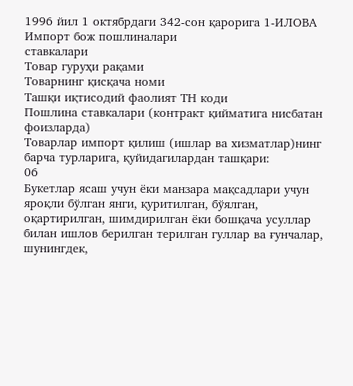1996 йил 1 октябрдаги 342-сон қарорига 1-ИЛОВА
Импорт бож пошлиналари
ставкалари
Товар гуруҳи рақами
Товарнинг қисқача номи
Ташқи иқтисодий фаолият ТН коди
Пошлина ставкалари (контракт қийматига нисбатан фоизларда)
Товарлар импорт қилиш (ишлар ва хизматлар)нинг барча турларига, қуйидагилардан ташқари:
06
Букетлар ясаш учун ёки манзара мақсадлари учун яроқли бўлган янги, қуритилган, бўялган, оқартирилган, шимдирилган ёки бошқача усуллар билан ишлов берилган терилган гуллар ва ғунчалар, шунингдек,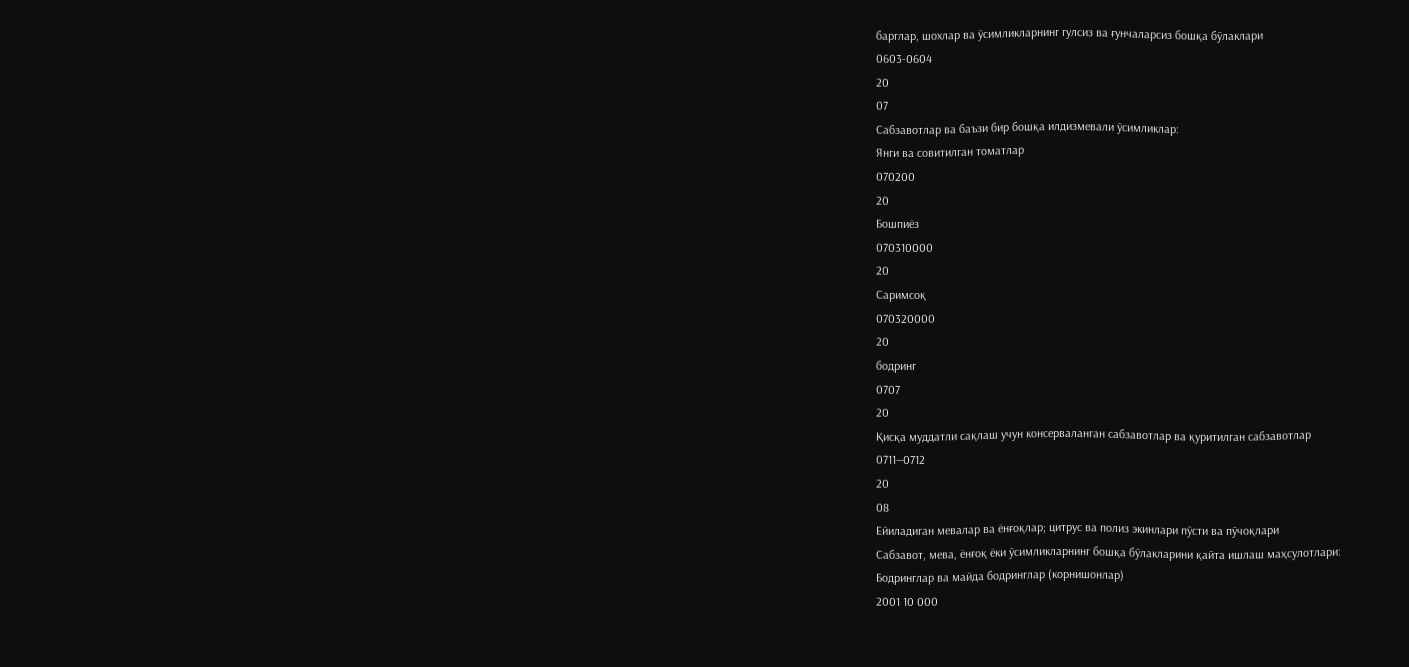барглар, шохлар ва ўсимликларнинг гулсиз ва ғунчаларсиз бошқа бўлаклари
0603-0604
20
07
Сабзавотлар ва баъзи бир бошқа илдизмевали ўсимликлар:
Янги ва совитилган томатлар
070200
20
Бошпиёз
070310000
20
Саримсоқ
070320000
20
бодринг
0707
20
Қисқа муддатли сақлаш учун консерваланган сабзавотлар ва қуритилган сабзавотлар
0711—0712
20
08
Ейиладиган мевалар ва ёнғоқлар; цитрус ва полиз экинлари пўсти ва пўчоқлари
Сабзавот, мева, ёнғоқ ёки ўсимликларнинг бошқа бўлакларини қайта ишлаш маҳсулотлари:
Бодринглар ва майда бодринглар (корнишонлар)
2001 10 000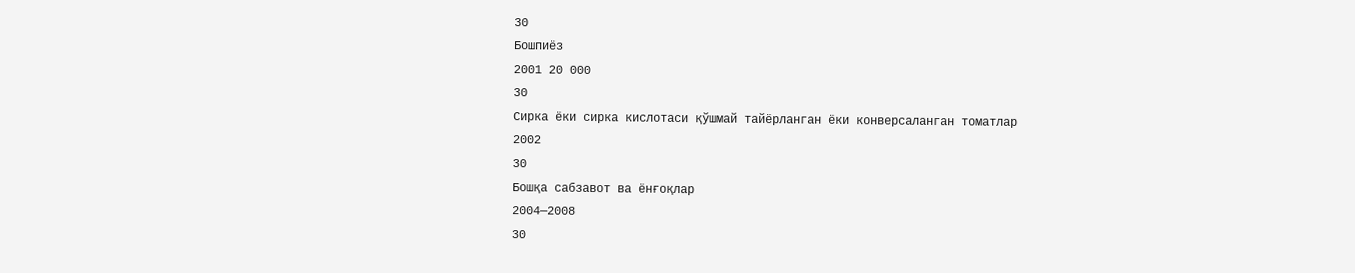30
Бошпиёз
2001 20 000
30
Сирка ёки сирка кислотаси қўшмай тайёрланган ёки конверсаланган томатлар
2002
30
Бошқа сабзавот ва ёнғоқлар
2004—2008
30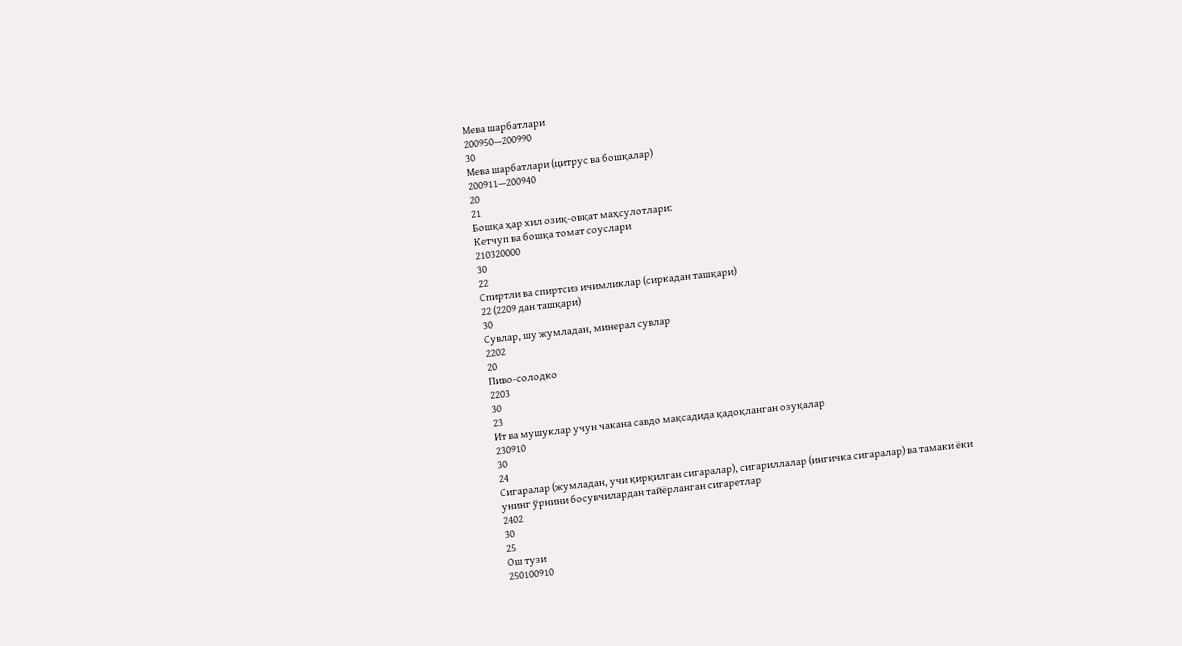Мева шарбатлари
200950—200990
30
Мева шарбатлари (цитрус ва бошқалар)
200911—200940
20
21
Бошқа ҳар хил озиқ-овқат маҳсулотлари:
Кетчуп ва бошқа томат соуслари
210320000
30
22
Спиртли ва спиртсиз ичимликлар (сиркадан ташқари)
22 (2209 дан ташқари)
30
Сувлар, шу жумладан, минерал сувлар
2202
20
Пиво-солодко
2203
30
23
Ит ва мушуклар учун чакана савдо мақсадида қадоқланган озуқалар
230910
30
24
Сигаралар (жумладан, учи қирқилган сигаралар), сигариллалар (ингичка сигаралар) ва тамаки ёки унинг ўрнини босувчилардан тайёрланган сигаретлар
2402
30
25
Ош тузи
250100910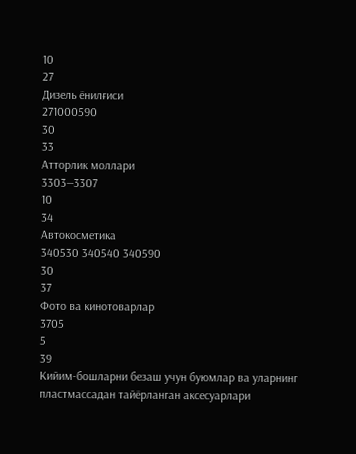10
27
Дизель ёнилғиси
271000590
30
33
Атторлик моллари
3303—3307
10
34
Автокосметика
340530 340540 340590
30
37
Фото ва кинотоварлар
3705
5
39
Кийим-бошларни безаш учун буюмлар ва уларнинг пластмассадан тайёрланган аксесуарлари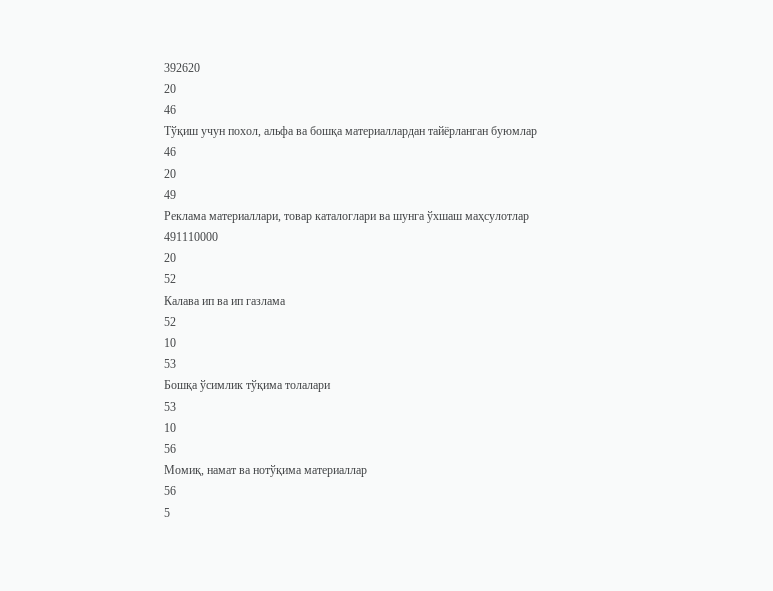392620
20
46
Тўқиш учун похол, альфа ва бошқа материаллардан тайёрланган буюмлар
46
20
49
Реклама материаллари, товар каталоглари ва шунга ўхшаш маҳсулотлар
491110000
20
52
Калава ип ва ип газлама
52
10
53
Бошқа ўсимлик тўқима толалари
53
10
56
Момиқ, намат ва нотўқима материаллар
56
5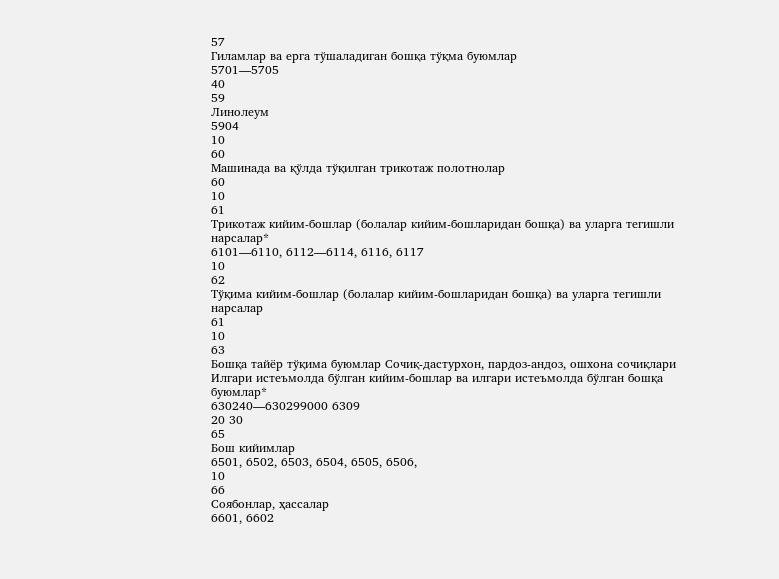57
Гиламлар ва ерга тўшаладиган бошқа тўқма буюмлар
5701—5705
40
59
Линолеум
5904
10
60
Машинада ва қўлда тўқилган трикотаж полотнолар
60
10
61
Трикотаж кийим-бошлар (болалар кийим-бошларидан бошқа) ва уларга тегишли нарсалар*
6101—6110, 6112—6114, 6116, 6117
10
62
Тўқима кийим-бошлар (болалар кийим-бошларидан бошқа) ва уларга тегишли нарсалар
61
10
63
Бошқа тайёр тўқима буюмлар Сочиқ-дастурхон, пардоз-андоз, ошхона сочиқлари Илгари истеъмолда бўлган кийим-бошлар ва илгари истеъмолда бўлган бошқа буюмлар*
630240—630299000 6309
20 30
65
Бош кийимлар
6501, 6502, 6503, 6504, 6505, 6506,
10
66
Соябонлар, ҳассалар
6601, 6602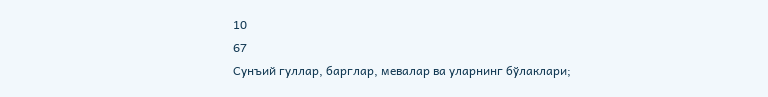10
67
Сунъий гуллар, барглар, мевалар ва уларнинг бўлаклари;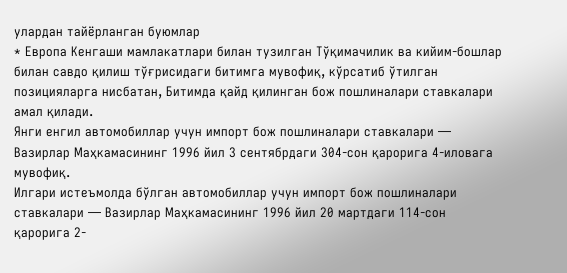улардан тайёрланган буюмлар
* Европа Кенгаши мамлакатлари билан тузилган Тўқимачилик ва кийим-бошлар билан савдо қилиш тўғрисидаги битимга мувофиқ, кўрсатиб ўтилган позицияларга нисбатан, Битимда қайд қилинган бож пошлиналари ставкалари амал қилади.
Янги енгил автомобиллар учун импорт бож пошлиналари ставкалари — Вазирлар Маҳкамасининг 1996 йил 3 сентябрдаги 304-сон қарорига 4-иловага мувофиқ.
Илгари истеъмолда бўлган автомобиллар учун импорт бож пошлиналари ставкалари — Вазирлар Маҳкамасининг 1996 йил 20 мартдаги 114-сон қарорига 2-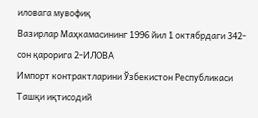иловага мувофиқ
Вазирлар Маҳкамасининг 1996 йил 1 октябрдаги 342-сон қарорига 2-ИЛОВА
Импорт контрактларини Ўзбекистон Республикаси Ташқи иқтисодий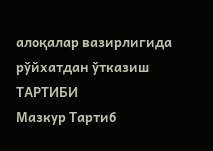алоқалар вазирлигида рўйхатдан ўтказиш
ТАРТИБИ
Мазкур Тартиб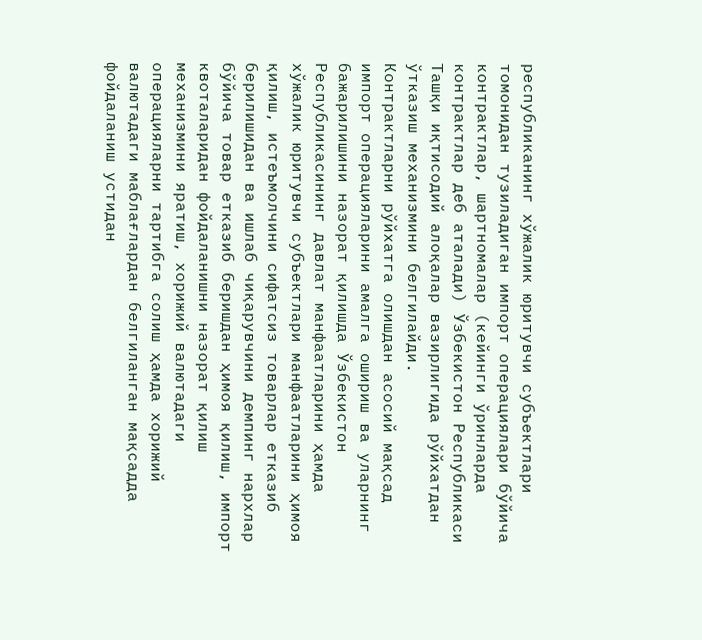республиканинг хўжалик юритувчи субъектлари томонидан тузиладиган импорт операциялари бўйича контрактлар, шартномалар (кейинги ўринларда контрактлар деб аталади) Ўзбекистон Республикаси Ташқи иқтисодий алоқалар вазирлигида рўйхатдан ўтказиш механизмини белгилайди.
Контрактларни рўйхатга олишдан асосий мақсад импорт операцияларини амалга ошириш ва уларнинг бажарилишини назорат қилишда Ўзбекистон Республикасининг давлат манфаатларини ҳамда хўжалик юритувчи субъектлари манфаатларини ҳимоя қилиш, истеъмолчини сифатсиз товарлар етказиб берилишидан ва ишлаб чиқарувчини демпинг нархлар бўйича товар етказиб беришдан ҳимоя қилиш, импорт квоталаридан фойдаланишни назорат қилиш механизмини яратиш, хорижий валютадаги операцияларни тартибга солиш ҳамда хорижий валютадаги маблағлардан белгиланган мақсадда фойдаланиш устидан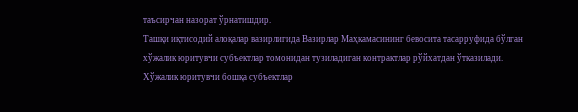таъсирчан назорат ўрнатишдир.
Ташқи иқтисодий алоқалар вазирлигида Вазирлар Маҳкамасининг бевосита тасарруфида бўлган хўжалик юритувчи субъектлар томонидан тузиладиган контрактлар рўйхатдан ўтказилади. Хўжалик юритувчи бошқа субъектлар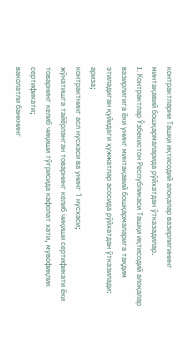контрактларни Ташқи иқтисодий алоқалар вазирлигининг минтақавий бошқармаларида рўйхатдан ўтказадилар.
I. Контрактлар Ўзбекистон Республикаси Ташқи иқтисодий алоқалар вазирлигига ёки унинг минтақавий бошқармаларига тақдим этиладиган қуйидаги ҳужжатлар асосида рўйхатдан ўтказилади:
ариза;
контрактнинг асл нусхаси ва унинг 1 нусхаси;
жўнатишга тайёрланган товарнинг келиб чиқиши сертификати ёки товарнинг келиб чиқиши тўғрисида кафолат хати, мувофиқлик сертификати;
ваколатли банкнинг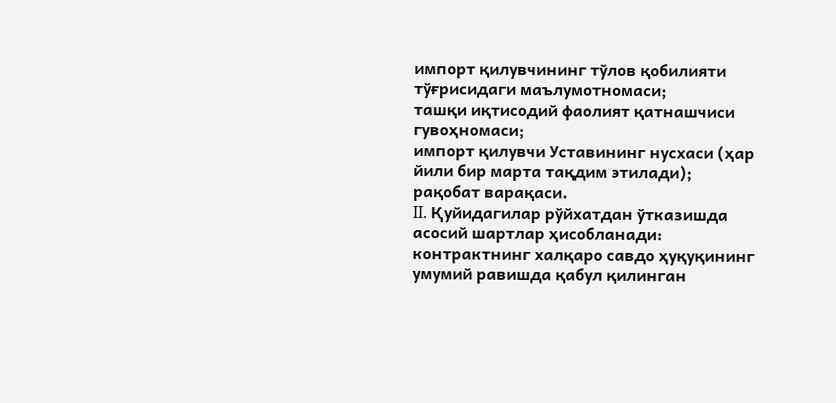импорт қилувчининг тўлов қобилияти тўғрисидаги маълумотномаси;
ташқи иқтисодий фаолият қатнашчиси гувоҳномаси;
импорт қилувчи Уставининг нусхаси (ҳар йили бир марта тақдим этилади);
рақобат варақаси.
II. Қуйидагилар рўйхатдан ўтказишда асосий шартлар ҳисобланади:
контрактнинг халқаро савдо ҳуқуқининг умумий равишда қабул қилинган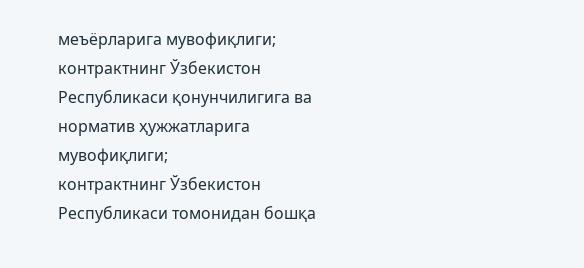меъёрларига мувофиқлиги;
контрактнинг Ўзбекистон Республикаси қонунчилигига ва норматив ҳужжатларига мувофиқлиги;
контрактнинг Ўзбекистон Республикаси томонидан бошқа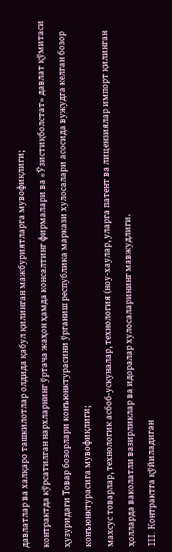давлатлар ва халқаро ташкилотлар олдида қабул қилинган мажбуриятларга мувофиқлиги;
контрактда кўрсатилган нархларнинг ўртача жаҳон ҳамда консалтинг фирмалари ва «Ўзистиқболстат» давлат қўмитаси ҳузуридаги Товар бозорлари конъюнктурасини ўрганиш республика маркази хулосалари асосида вужудга келган бозор конъюнктурасига мувофиқлиги;
махсус товарлар, технологик асбоб-ускуналар, технология (ноу-хаулар, уларга патент ва лицензиялар импорт қилинган ҳолларда ваколатли вазирликлар ва идоралар хулосаларининг мавжудлиги.
III. Контрактга қўйиладиган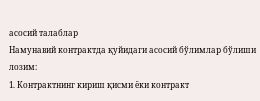асосий талаблар
Намунавий контрактда қуйидаги асосий бўлимлар бўлиши лозим:
1. Контрактнинг кириш қисми ёки контракт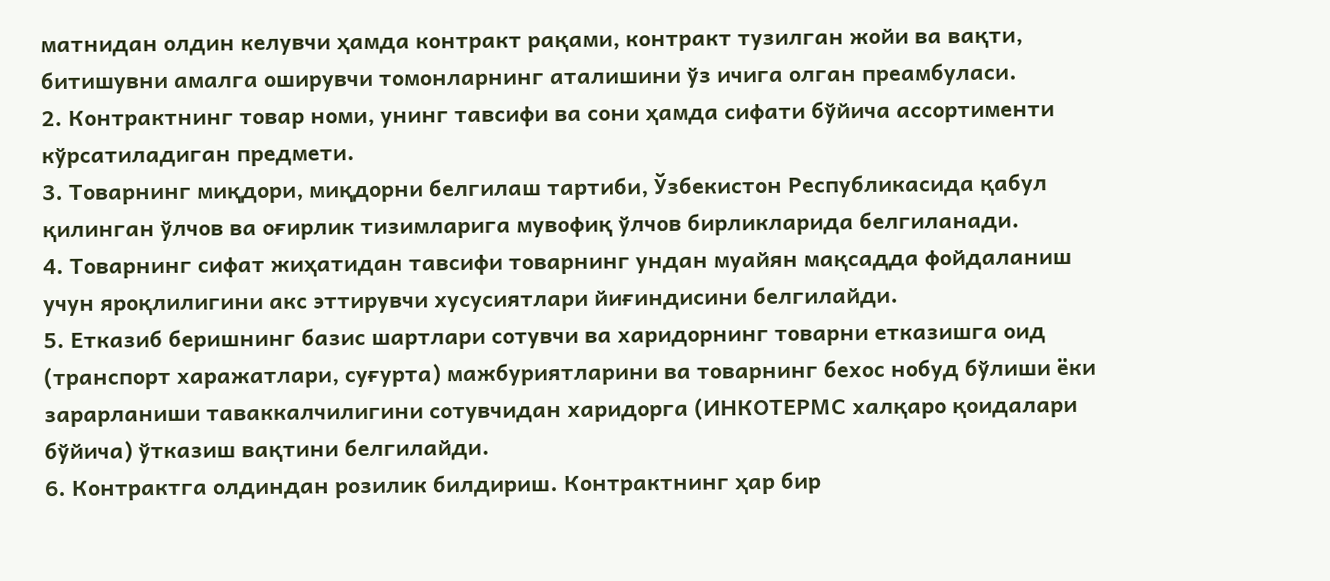матнидан олдин келувчи ҳамда контракт рақами, контракт тузилган жойи ва вақти, битишувни амалга оширувчи томонларнинг аталишини ўз ичига олган преамбуласи.
2. Контрактнинг товар номи, унинг тавсифи ва сони ҳамда сифати бўйича ассортименти кўрсатиладиган предмети.
3. Товарнинг миқдори, миқдорни белгилаш тартиби, Ўзбекистон Республикасида қабул қилинган ўлчов ва оғирлик тизимларига мувофиқ ўлчов бирликларида белгиланади.
4. Товарнинг сифат жиҳатидан тавсифи товарнинг ундан муайян мақсадда фойдаланиш учун яроқлилигини акс эттирувчи хусусиятлари йиғиндисини белгилайди.
5. Етказиб беришнинг базис шартлари сотувчи ва харидорнинг товарни етказишга оид (транспорт харажатлари, суғурта) мажбуриятларини ва товарнинг бехос нобуд бўлиши ёки зарарланиши таваккалчилигини сотувчидан харидорга (ИНКОТЕРМС халқаро қоидалари бўйича) ўтказиш вақтини белгилайди.
6. Контрактга олдиндан розилик билдириш. Контрактнинг ҳар бир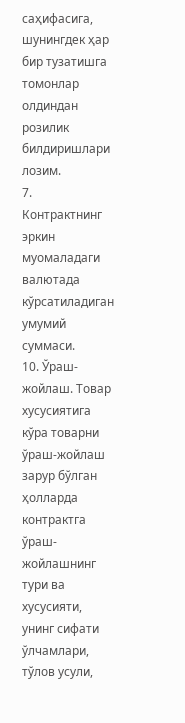саҳифасига, шунингдек ҳар бир тузатишга томонлар олдиндан розилик билдиришлари лозим.
7. Контрактнинг эркин муомаладаги валютада кўрсатиладиган умумий суммаси.
10. Ўраш-жойлаш. Товар хусусиятига кўра товарни ўраш-жойлаш зарур бўлган ҳолларда контрактга ўраш-жойлашнинг тури ва хусусияти, унинг сифати ўлчамлари, тўлов усули,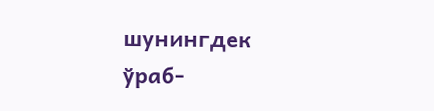шунингдек ўраб-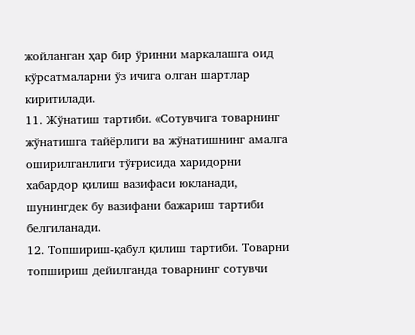жойланган ҳар бир ўринни маркалашга оид кўрсатмаларни ўз ичига олган шартлар киритилади.
11. Жўнатиш тартиби. «Сотувчига товарнинг жўнатишга тайёрлиги ва жўнатишнинг амалга оширилганлиги тўғрисида харидорни хабардор қилиш вазифаси юкланади, шунингдек бу вазифани бажариш тартиби белгиланади.
12. Топшириш-қабул қилиш тартиби. Товарни топшириш дейилганда товарнинг сотувчи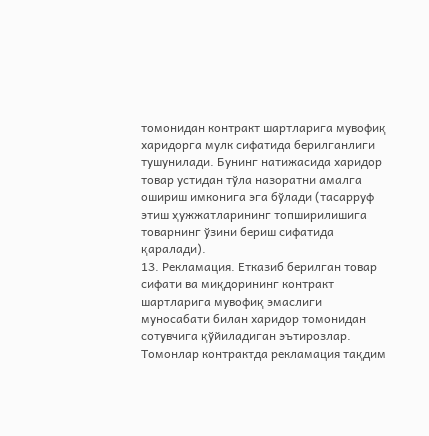томонидан контракт шартларига мувофиқ харидорга мулк сифатида берилганлиги тушунилади. Бунинг натижасида харидор товар устидан тўла назоратни амалга ошириш имконига эга бўлади (тасарруф этиш ҳужжатларининг топширилишига товарнинг ўзини бериш сифатида қаралади).
13. Рекламация. Етказиб берилган товар сифати ва миқдорининг контракт шартларига мувофиқ эмаслиги муносабати билан харидор томонидан сотувчига қўйиладиган эътирозлар. Томонлар контрактда рекламация тақдим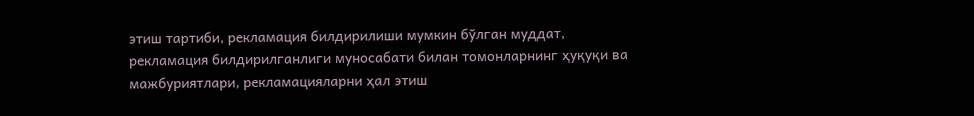этиш тартиби, рекламация билдирилиши мумкин бўлган муддат, рекламация билдирилганлиги муносабати билан томонларнинг ҳуқуқи ва мажбуриятлари, рекламацияларни ҳал этиш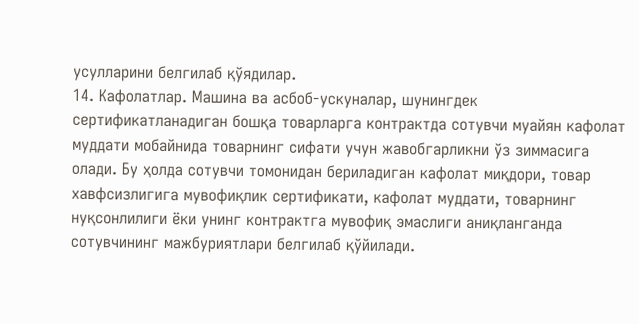усулларини белгилаб қўядилар.
14. Кафолатлар. Машина ва асбоб-ускуналар, шунингдек сертификатланадиган бошқа товарларга контрактда сотувчи муайян кафолат муддати мобайнида товарнинг сифати учун жавобгарликни ўз зиммасига олади. Бу ҳолда сотувчи томонидан бериладиган кафолат миқдори, товар хавфсизлигига мувофиқлик сертификати, кафолат муддати, товарнинг нуқсонлилиги ёки унинг контрактга мувофиқ эмаслиги аниқланганда сотувчининг мажбуриятлари белгилаб қўйилади.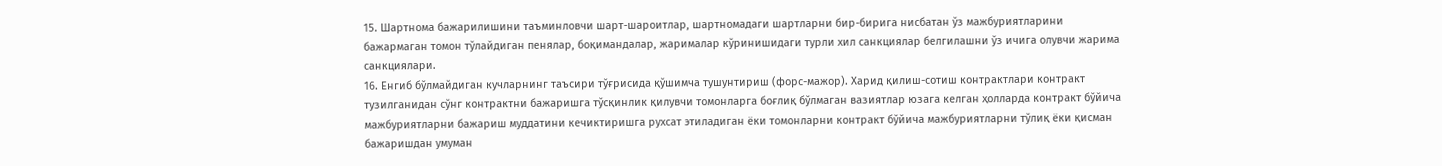15. Шартнома бажарилишини таъминловчи шарт-шароитлар, шартномадаги шартларни бир-бирига нисбатан ўз мажбуриятларини бажармаган томон тўлайдиган пенялар, боқимандалар, жарималар кўринишидаги турли хил санкциялар белгилашни ўз ичига олувчи жарима санкциялари.
16. Енгиб бўлмайдиган кучларнинг таъсири тўғрисида қўшимча тушунтириш (форс-мажор). Харид қилиш-сотиш контрактлари контракт тузилганидан сўнг контрактни бажаришга тўсқинлик қилувчи томонларга боғлиқ бўлмаган вазиятлар юзага келган ҳолларда контракт бўйича мажбуриятларни бажариш муддатини кечиктиришга рухсат этиладиган ёки томонларни контракт бўйича мажбуриятларни тўлиқ ёки қисман бажаришдан умуман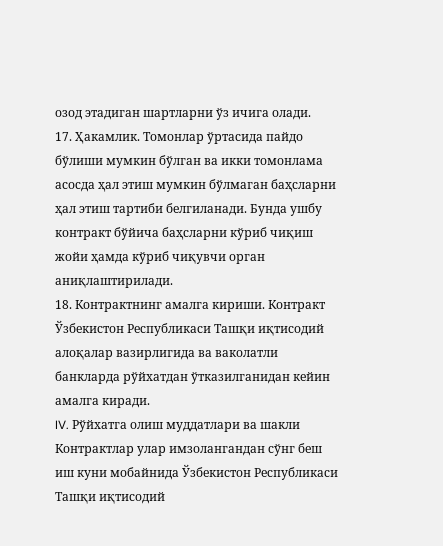озод этадиган шартларни ўз ичига олади.
17. Ҳакамлик. Томонлар ўртасида пайдо бўлиши мумкин бўлган ва икки томонлама асосда ҳал этиш мумкин бўлмаган баҳсларни ҳал этиш тартиби белгиланади. Бунда ушбу контракт бўйича баҳсларни кўриб чиқиш жойи ҳамда кўриб чиқувчи орган аниқлаштирилади.
18. Контрактнинг амалга кириши. Контракт Ўзбекистон Республикаси Ташқи иқтисодий алоқалар вазирлигида ва ваколатли банкларда рўйхатдан ўтказилганидан кейин амалга киради.
IV. Рўйхатга олиш муддатлари ва шакли
Контрактлар улар имзолангандан сўнг беш иш куни мобайнида Ўзбекистон Республикаси Ташқи иқтисодий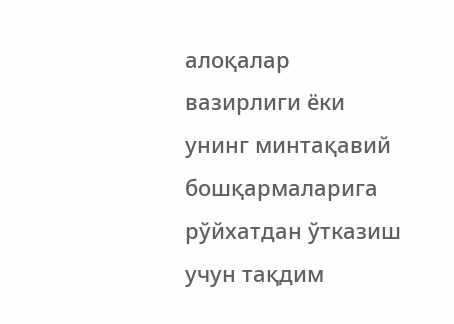алоқалар вазирлиги ёки унинг минтақавий бошқармаларига рўйхатдан ўтказиш учун тақдим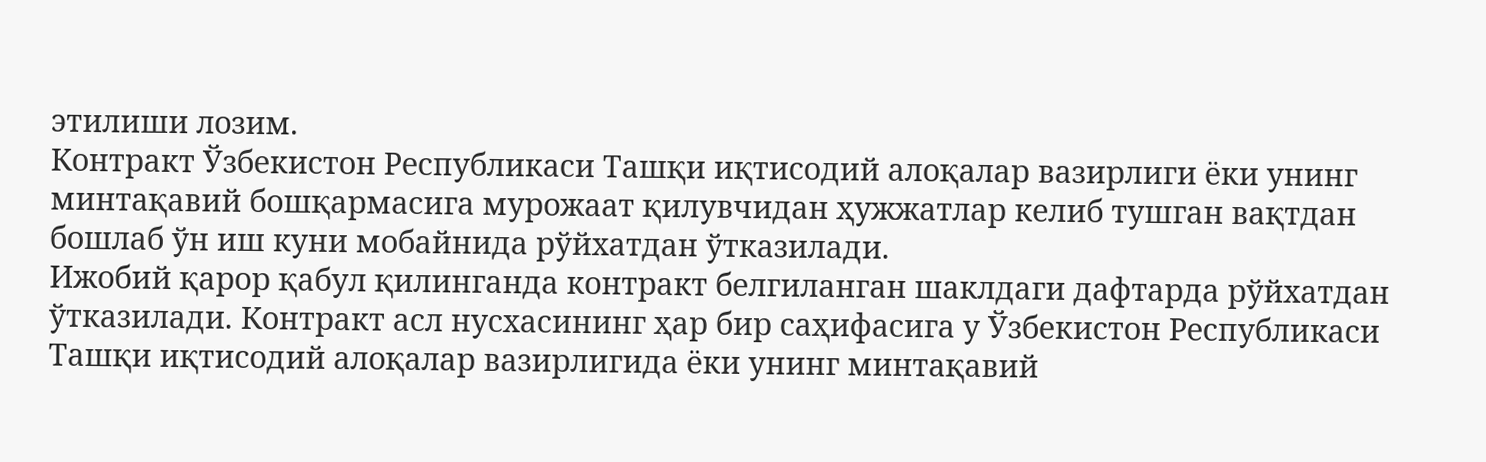этилиши лозим.
Контракт Ўзбекистон Республикаси Ташқи иқтисодий алоқалар вазирлиги ёки унинг минтақавий бошқармасига мурожаат қилувчидан ҳужжатлар келиб тушган вақтдан бошлаб ўн иш куни мобайнида рўйхатдан ўтказилади.
Ижобий қарор қабул қилинганда контракт белгиланган шаклдаги дафтарда рўйхатдан ўтказилади. Контракт асл нусхасининг ҳар бир саҳифасига у Ўзбекистон Республикаси Ташқи иқтисодий алоқалар вазирлигида ёки унинг минтақавий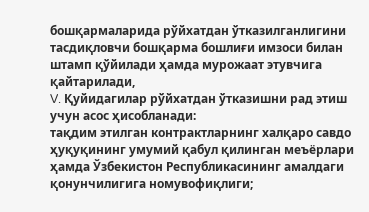бошқармаларида рўйхатдан ўтказилганлигини тасдиқловчи бошқарма бошлиғи имзоси билан штамп қўйилади ҳамда мурожаат этувчига қайтарилади,
V. Қуйидагилар рўйхатдан ўтказишни рад этиш учун асос ҳисобланади:
тақдим этилган контрактларнинг халқаро cавдо ҳуқуқининг умумий қабул қилинган меъёрлари ҳамда Ўзбекистон Республикасининг амалдаги қонунчилигига номувофиқлиги;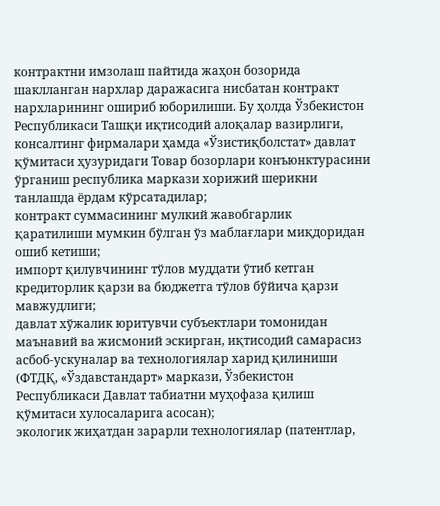контрактни имзолаш пайтида жаҳон бозорида шаклланган нархлар даражасига нисбатан контракт нархларининг ошириб юборилиши. Бу ҳолда Ўзбекистон Республикаси Ташқи иқтисодий алоқалар вазирлиги, консалтинг фирмалари ҳамда «Ўзистиқболстат» давлат қўмитаси ҳузуридаги Товар бозорлари конъюнктурасини ўрганиш республика маркази хорижий шерикни танлашда ёрдам кўрсатадилар;
контракт суммасининг мулкий жавобгарлик қаратилиши мумкин бўлган ўз маблағлари миқдоридан ошиб кетиши;
импорт қилувчининг тўлов муддати ўтиб кетган кредиторлик қарзи ва бюджетга тўлов бўйича қарзи мавжудлиги;
давлат хўжалик юритувчи субъектлари томонидан маънавий ва жисмоний эскирган, иқтисодий самарасиз асбоб-ускуналар ва технологиялар харид қилиниши (ФТДҚ, «Ўздавстандарт» маркази, Ўзбекистон Республикаси Давлат табиатни муҳофаза қилиш қўмитаси хулосаларига асосан);
экологик жиҳатдан зарарли технологиялар (патентлар,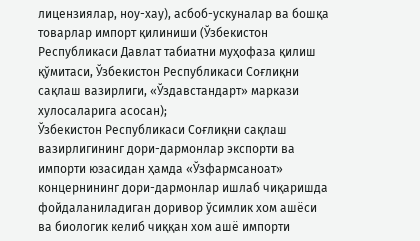лицензиялар, ноу-хау), асбоб-ускуналар ва бошқа товарлар импорт қилиниши (Ўзбекистон Республикаси Давлат табиатни муҳофаза қилиш қўмитаси, Ўзбекистон Республикаси Соғлиқни сақлаш вазирлиги, «Ўздавстандарт» маркази хулосаларига асосан);
Ўзбекистон Республикаси Соғлиқни сақлаш вазирлигининг дори-дармонлар экспорти ва импорти юзасидан ҳамда «Ўзфармсаноат» концернининг дори-дармонлар ишлаб чиқаришда фойдаланиладиган доривор ўсимлик хом ашёси ва биологик келиб чиққан хом ашё импорти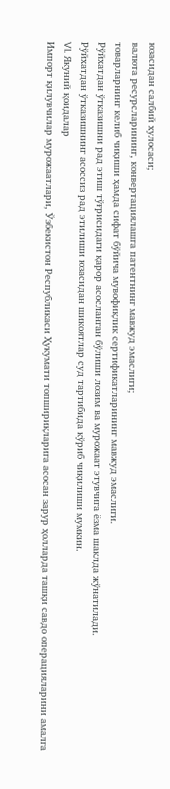юзасидан салбий хулосаси;
валюта ресурсларининг, конвертациялашга патентнинг мавжуд эмаслиги;
товарларнинг келиб чиқиши ҳамда сифат бўйича мувофиқлик сертификатларининг мавжуд эмаслиги.
Рўйхатдан ўтказишни рад этиш тўғрисидаги қарор асосланган бўлиши лозим ва мурожаат этувчига ёзма шаклда жўнатилади.
Рўйхатдан ўтказишнинг асоссиз рад этилиши юзасидан шикоятлар суд тартибида кўриб чиқилиши мумкин.
VI. Якуний қоидалар
Импорт қилувчилар мурожаатлари, Ўзбекистон Республикаси Ҳукумати топшириқларига асосан зарур ҳолларда ташқи савдо операцияларини амалга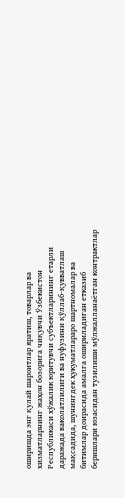оширишда энг қулай шароитлар яратиш, товарлар ва хизматларнинг жаҳон бозорига чиқувчи Ўзбекистон Республикаси хўжалик юритувчи субъектларининг етарли даражада ваколатлилиги ва нуфузини қўллаб-қувватлаш мақсадида, шунингдек ҳукуматлараро шартномалар ва битимлар доирасида амалга ошириладиган етказиб беришлари юзасидан тузилиши мўлжалланаётган контрактлар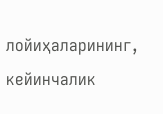лойиҳаларининг, кейинчалик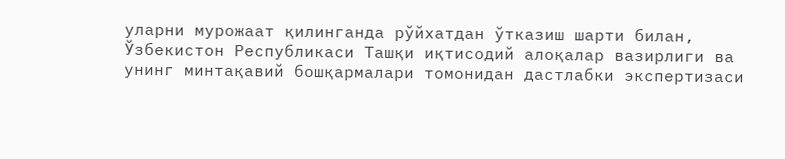уларни мурожаат қилинганда рўйхатдан ўтказиш шарти билан, Ўзбекистон Республикаси Ташқи иқтисодий алоқалар вазирлиги ва унинг минтақавий бошқармалари томонидан дастлабки экспертизаси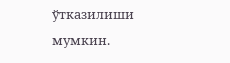ўтказилиши мумкин.